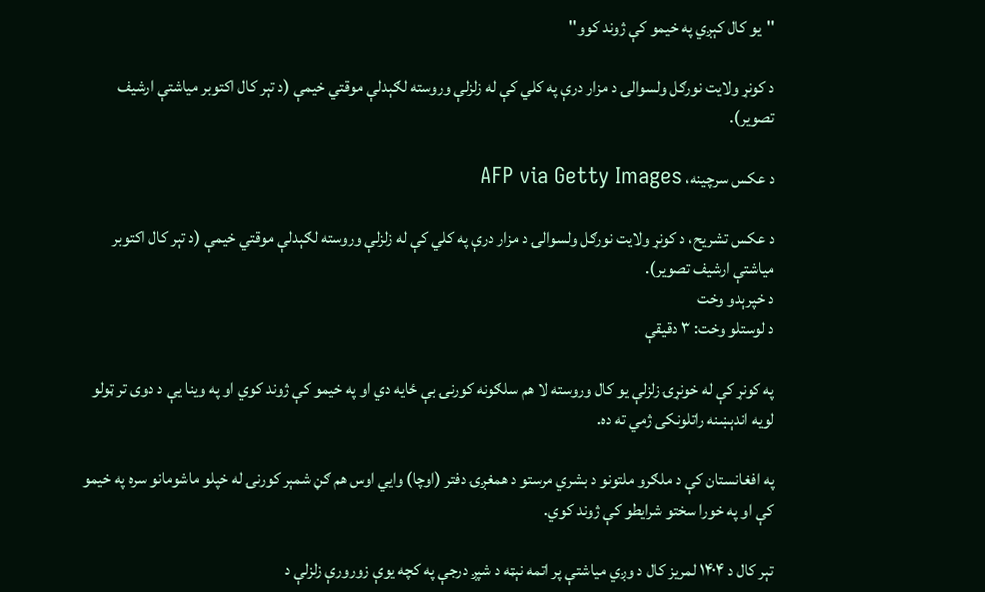''یو کال کېږي په خیمو کې ژوند کوو''

د کونړ ولایت نورګل ولسوالۍ د مزار درې په کلي کې له زلزلې وروسته لګېدلې موقتي خیمې (د تېر کال اکتوبر میاشتې ارشیف تصویر).

د عکس سرچینه، AFP via Getty Images

د عکس تشریح، د کونړ ولایت نورګل ولسوالۍ د مزار درې په کلي کې له زلزلې وروسته لګېدلې موقتي خیمې (د تېر کال اکتوبر میاشتې ارشیف تصویر).
د خپرېدو وخت
د لوستلو وخت: ۳ دقیقې

په کونړ کې له خونړۍ زلزلې یو کال وروسته لا هم سلګونه کورنۍ بې ځایه دي او په خیمو کې ژوند کوي او په وینا یې د دوی تر ټولو لویه اندېښنه راتلونکی ژمي ته ده.

په افغانستان کې د ملګرو ملتونو د بشري مرستو د همغږۍ دفتر (اوچا) وايي اوس هم ګڼ شمېر کورنۍ له خپلو ماشومانو سره په خیمو کې او په خورا سختو شرایطو کې ژوند کوي.

تېر کال د ۱۴۰۴ لمریز کال د وږي میاشتې پر اتمه نېټه د شپږ درجې په کچه یوې زورورې زلزلې د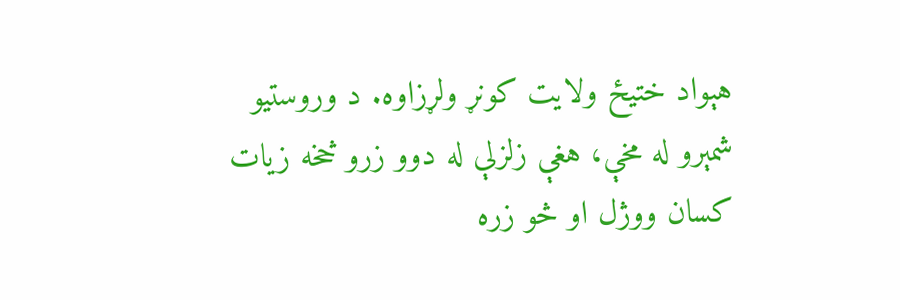هېواد ختیځ ولایت کونړ ولړزاوه. د وروستیو شمېرو له مخې، هغې زلزلې له دوو زرو څخه زیات کسان ووژل او څو زره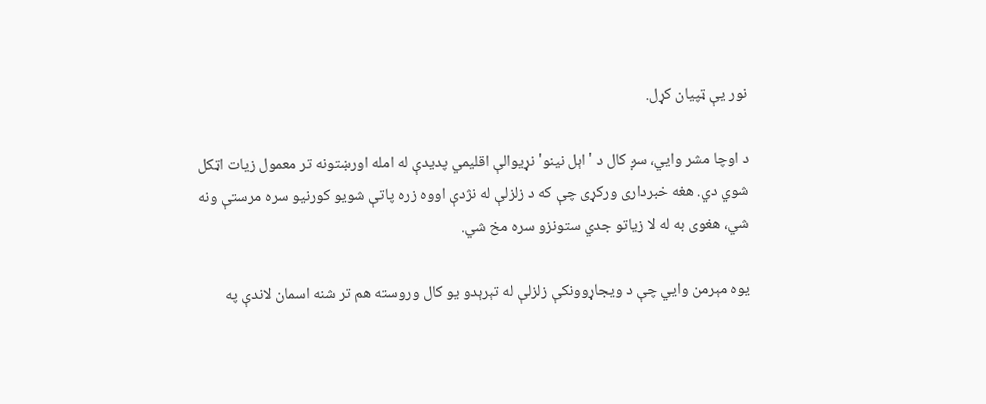نور یې ټپیان کړل.

د اوچا مشر وايي، سږ کال د 'اېل نینو' نړیوالې اقلیمي پدیدې له امله اورښتونه تر معمول زیات اټکل شوي دي. هغه خبرداری ورکړی چې که د زلزلې له نژدې اووه زره پاتې شویو کورنیو سره مرستې ونه شي، هغوی به له لا زیاتو جدي ستونزو سره مخ شي.

یوه مېرمن وايي چې د ویجاړوونکې زلزلې له تېرېدو یو کال وروسته هم تر شنه اسمان لاندې په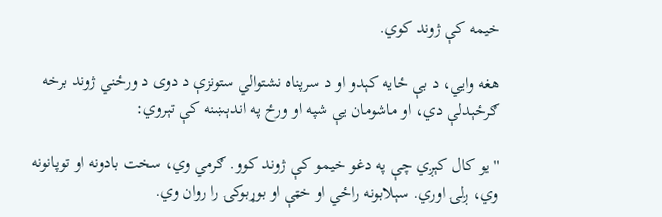خیمه کې ژوند کوي.

هغه وايي، د بې ځایه کېدو او د سرپناه نشتوالي ستونزې د دوی د ورځني ژوند برخه ګرځېدلې دي، او ماشومان یې شپه او ورځ په اندېښنه کې تېروي:

''یو کال کېږي چې په دغو خیمو کې ژوند کوو. ګرمي وي، سخت بادونه او توپانونه وي، ږلۍ اوري. سېلابونه راځي او خټې او بوړبوکۍ را روان وي.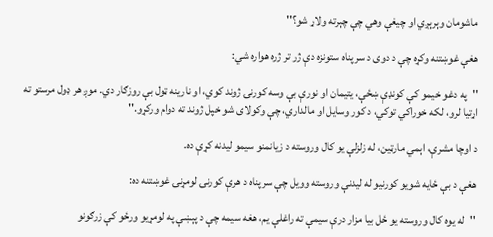ماشومان وېرېږي او چیغې وهي چې چېرته ولاړ شو؟''

هغې غوښتنه وکړه چې د دوی د سرپناه ستونزه دې ژر تر ژره هواره شي:

''په دغو خیمو کې کونډې ښځې، یتیمان او نورې بې وسه کورنۍ ژوند کوي، او نارینه ټول بې روزګار دي. موږ هر ډول مرستو ته اړتیا لرو، لکه خوراکي توکي، د کور وسایل او مالداري، چې وکولای شو خپل ژوند ته دوام ورکړو.''

د اوچا مشرې، اېمي مارټین، له زلزلې یو کال وروسته د زیانمنو سیمو لیدنه کړې ده.

هغې د بې ځایه شویو کورنیو له لیدنې وروسته وویل چې سرپناه د هرې کورنۍ لومړنۍ غوښتنه ده:

''له یوه کال وروسته یو ځل بیا مزار درې سیمې ته راغلې یم، هغه سیمه چې د پېښې په لومړیو ورځو کې زرګونو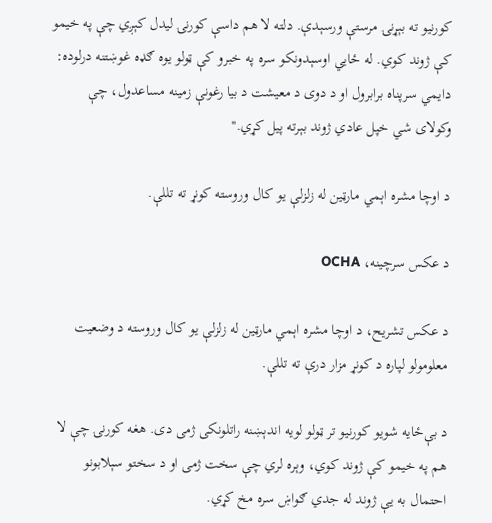کورنیو ته بېړنۍ مرستې ورسېدې. دلته لا هم داسې کورنۍ لیدل کېږي چې په خیمو کې ژوند کوي. له ځايي اوسېدونکو سره په خبرو کې ټولو یوه ګډه غوښتنه درلوده: دایمي سرپناه برابرول او د دوی د معیشت د بیا رغونې زمینه مساعدول، چې وکولای شي خپل عادي ژوند بېرته پیل کړي.''

د اوچا مشره اېمي مارټین له زلزلې یو کال وروسته کونړ ته تللې.

د عکس سرچینه، OCHA

د عکس تشریح، د اوچا مشره اېمي مارټین له زلزلې یو کال وروسته د وضعیت معلومولو لپاره د کونړ مزار درې ته تللې.

د بې‌ځایه شویو کورنیو تر ټولو لویه اندېښنه راتلونکی ژمی دی. هغه کورنۍ چې لا هم په خیمو کې ژوند کوي، وېره لري چې سخت ژمی او د سختو سېلابونو احتمال به یې ژوند له جدي ګواښ سره مخ کړي.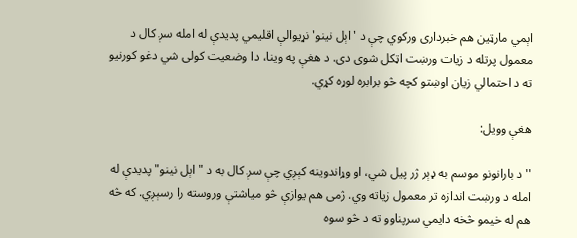اېمي مارټین هم خبرداری ورکوي چې د 'اېل نینو' نړیوالې اقلیمي پدیدې له امله سږ کال د معمول پرتله د زیات ورښت اټکل شوی دی. د هغې په وینا، دا وضعیت کولی شي دغو کورنیو ته د احتمالي زیان اوښتو کچه څو برابره لوړه کړي.

هغې وویل:

''د بارانونو موسم به ډېر ژر پیل شي، او وړاندوینه کېږي چې سږ کال به د "اېل نینو" پدیدې له امله د ورښت اندازه تر معمول زیاته وي. ژمی هم یوازې څو میاشتې وروسته را رسېږي. که څه هم له خیمو څخه دایمي سرپناوو ته د څو سوه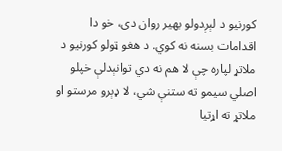کورنیو د لېږدولو بهیر روان دی، خو دا اقدامات بسنه نه کوي. د هغو ټولو کورنیو د ملاتړ لپاره چې لا هم نه دي توانېدلې خپلو اصلي سیمو ته ستنې شي، لا ډېرو مرستو او ملاتړ ته اړتیا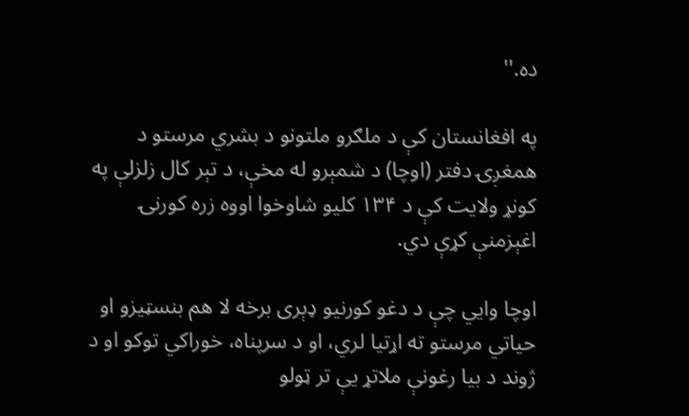ده.''

په افغانستان کې د ملګرو ملتونو د بشري مرستو د همغږۍ دفتر (اوچا) د شمېرو له مخې، د تېر کال زلزلې په کونړ ولایت کې د ۱۳۴ کلیو شاوخوا اووه زره کورنۍ اغېزمنې کړې دي.

اوچا وايي چې د دغو کورنیو ډېری برخه لا هم بنسټیزو او حیاتي مرستو ته اړتیا لري، او د سرپناه، خوراکي توکو او د ژوند د بیا رغونې ملاتړ یې تر ټولو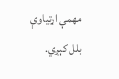مهمې اړتیاوې بلل کېږي.